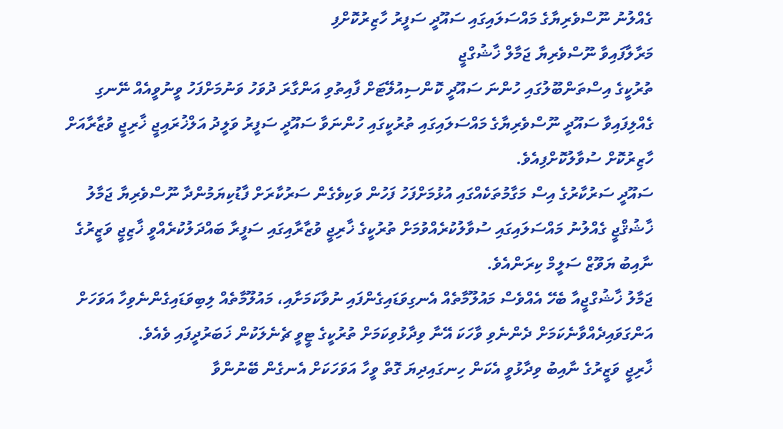ގެއްލުނު ނޫސްވެރިޔާގެ މައްސަލައިގައި ސައޫދީ ސަފީރު ހާޒިރުކޮށްފި
މަރާލާފައިވާ ނޫސްވެރިޔާ ޖަމާލް ޚާޝުގްޖީ
ތުރުކީގެ އިސްތަންބޫލުގައި ހުންނަ ސައޫދީ ކޮންސިއުލޭޓަށް ފާއިތުވި އަންގާރަ ދުވަހު ވަނުމަށްފަހު ވީނުވީއެއް ނޭނގި ގެއްލިފައިވާ ސައޫދީ ނޫސްވެރިޔާގެ މައްސަލައިގައި ތުރުކީގައި ހުންނަވާ ސައޫދީ ސަފީރު ވަލީދު އަލްޚުރައިޖީ ޚާރިޖީ ވުޒާރާއަށް ހާޒިރުކޮށް ސުވާލުކޮށްފިއެވެ.
ސައޫދީ ސަރުކާރުގެ އިސް މަގާމުތަކެއްގައި އުޅުމަށްފަހު ފަހުން ވަކިވެގެން ސަރުކާރަށް ފާޑުކިޔަމުންދާ ނޫސްވެރިޔާ ޖަމާލު ޚާޝުޤްޖީ ގެއްލުނު މައްސަލައިގައި ސުވާލުކުރެއްވުމަށް ތުރުކީގެ ޚާރިޖީ ވުޒާރާއިގައި ސަފީރާ ބައްދަލުކުރެއްވީ ޚާޒިޖީ ވަޒީރުގެ ނާއިބު ޔަވޫޒް ސަލީމް ކިރަންއެވެ.
ޖަމާލު ޚާޝުގްޖީއާ ބެހޭ އެއްވެސް މައުލޫމާތެއް އެނގިވަޑައިގެންފައި ނުވާކަމަށާއި، މައުލޫމާތެއް ލިބިވަޑައިގެންނެވިހާ އަވަހަށް އަންގަވައިދެއްވާނެކަމަށް ދެންނެވި ވާހަކަ އޭނާ ވިދާޅުވިކަމަށް ތުރުކީގެ ޓީވީ ޗެނެލަކުން ޚަބަރުދީފައި ވެއެވެ.
ޚާރިޖީ ވަޒީރުގެ ނާއިބު ވިދާޅުވީ އެކަން ހިނގައިދިޔަ ގޮތް ވީހާ އަވަހަކަށް އެނގެން ބޭނުންވާ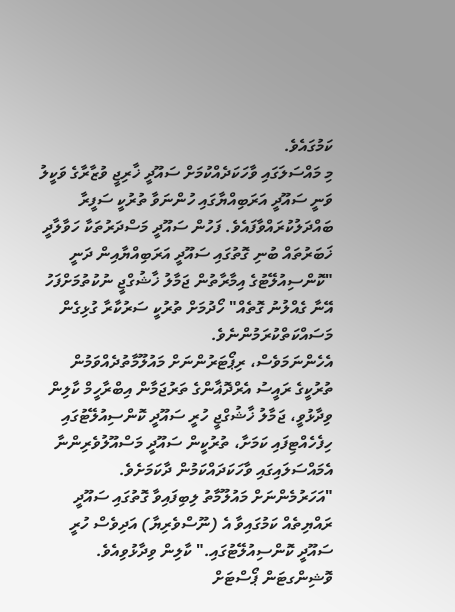ކަމުގައެވެ.
މި މައްސަލަގައި ވާހަކަދެއްކުމަށް ސައޫދީ ޚާރިޖީ ވުޒާރާގެ ވަކީލު ވަނީ ސައޫދީ އަރަބިއްޔާގައި ހުންނަވާ ތުރުކީ ސަފީރާ ބައްދަލުކުރައްވާފައެވެ. ފަހުން ސައޫދީ މަސްދަރުތަކާ ހަވާލާދީ ޚަބަރުތައް ބުނި ގޮތުގައި ސައޫދީ އަރަބިއްޔާއިން ދަނީ "ކޮންސިއުލޭޓުގެ އިމާރާތުން ޖަމާލު ޚާޝުގްޖީ ނުކުތުމަށްފަހު އޭނާ ގެއްލުނު ގޮތެއް" ހޯދުމަށް ތުރުކީ ސަރުކާރާ ގުޅިގެން މަސައްކަތްކުރަމުންނެވެ.
އެހެންނަމަވެސް، ރިޕޯޓަރުންނަށް މައުލޫމާތުދެއްވަމުން ތުރުކީގެ ރައީސު އެރްދޮޣާންގެ ތަރުޖަމާން އިބްރާހީމް ކާލިން ވިދާޅުވީ، ޖަމާލު ޚާޝުގްޖީ ހުރީ ސައޫދީ ކޮންސިއުލޭޓުގައި ހިފެހެއްޓިފައި ކަމަށާ، ތުރުކީން ސައޫދީ މަސްއޫލުވެރިންނާ އެމައްސަލައިގައި ވާހަކަދައްކަމުން ދާކަމަށެވެ.
"އަހަރުމެންނަށް މައުލޫމާތު ލިބިފައިވާ ގޮތުގައި ސައޫދީ ރައްޔިތެއް ކަމުގައިވާ އެ (ނޫސްވެރިޔާ) އަދިވެސް ހުރީ ސައޫދީ ކޮންސިއުލޭޓުގައި." ކާލިން ވިދާޅުވިއެވެ.
ވޮޝިންގޓަން ޕޯސްޓަށް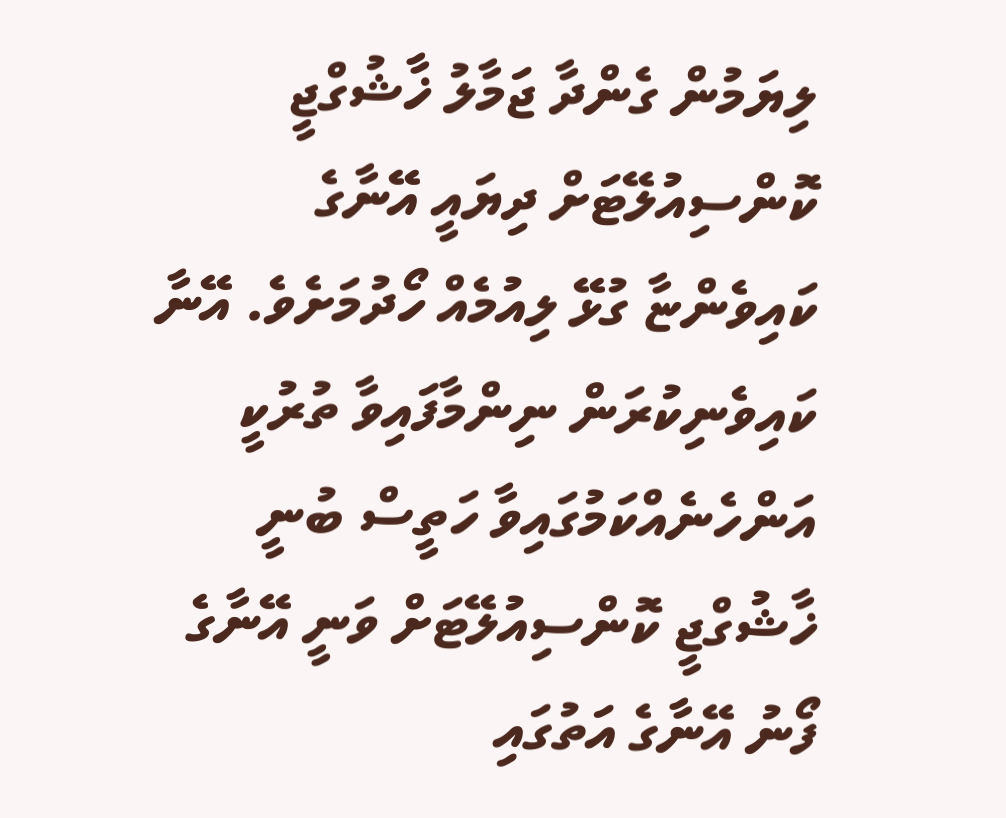ލިޔަމުން ގެންދާ ޖަމާލު ޚާޝުގްޖީ ކޮންސިއުލޭޓަށް ދިޔައީ އޭނާގެ ކައިވެންޏާ ގުޅޭ ލިއުމެއް ހޯދުމަށެވެ. އޭނާ ކައިވެނިކުރަން ނިންމާފައިވާ ތުރުކީ އަންހެނެއްކަމުގައިވާ ހަތީސް ބުނީ ޚާޝުގްޖީ ކޮންސިއުލޭޓަށް ވަނީ އޭނާގެ ފޯނު އޭނާގެ އަތުގައި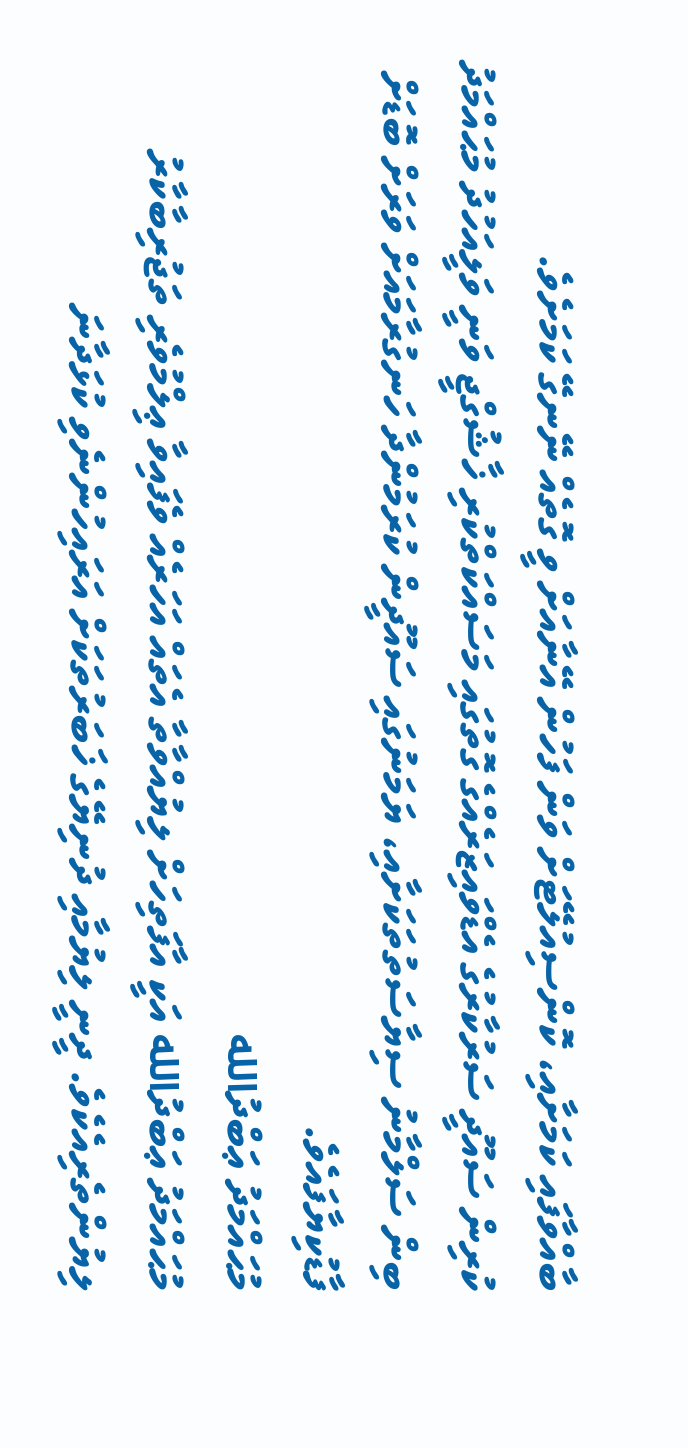ބާއްވާފައި ކަމަށާއި، ކޮންސިއުލޭޓަށް ވަން ފަހުން އޭނާއަށް ވީ ގޮތެއް ނޭނގޭ ކަމަށެވެ.
ކުރިން ސައޫދީ ސަރުކާރުގެ އެޑްވައިޒަރެއްގެ ގޮތުގައި މަސައްކަތްކުރި ޚާޝުގްޖީ ވަނީ ވަލީއަހުދު މުޙައްމަދު ބިން ސަލްމާނު ސިޔާސަތުތަކަށާއި، ޔަމަނުގައި ސައޫދީން ކުރަމުންދާ ހަނގުރާމައަށް ވަރަށް ބޮޑަށް ފާޑުކިޔާފައެވެ.
މުޙައްމަދު ޢަބްދުالله
މުޙައްމަދު ޢަބްދުالله އަކީ އާފަތިހަށް ލިޔުއްވާތާ އެތައް އަހަރެއް ވެފައިވާ ޢިލްމުވެރި ތަޖުރިބާކާރު ލިޔުންތެރިއެކެވެ. ދީނީ ލިޔުމާއި ދުނިޔޭގެ ޚަބަރުތަކަށް އަރައިހުންނެވި ކުޅަދާނަ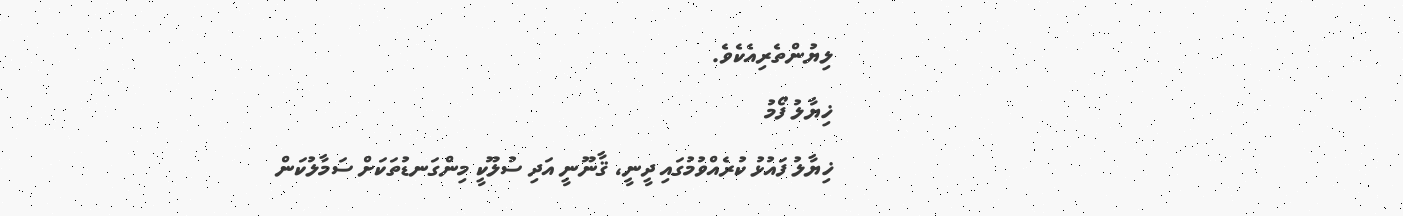ލިޔުންތެރިއެކެވެ.
ޚިޔާލު ފޯމު
ޚިޔާލު ފައުޅު ކުރެއްވުމުގައި ދީނީ، ޤާނޫނީ އަދި ސުލޫކީ މިންގަނޑުތަކަށް ސަމާލުކަން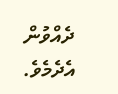ދެއްވުން އެދެމެވެ.